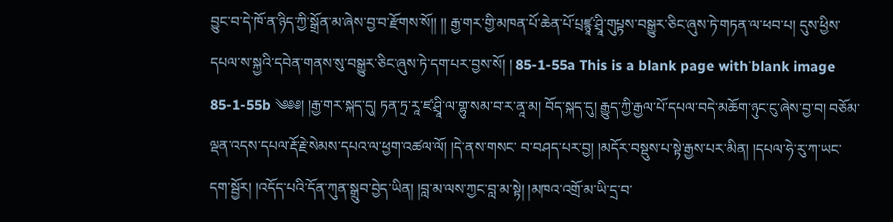བྱུང་བ་དེ་ཁོ་ན་ཉིད་ཀྱི་སྒྲོན་མ་ཞེས་བྱ་བ་རྫོགས་སོ།། །། རྒྱ་གར་གྱི་མཁན་པོ་ཆེན་པོ་པྲཛྙཱ་ཤྲཱི་གུཔྟས་བསྒྱུར་ཅིང་ཞུས་ཏེ་གཏན་ལ་ཕབ་པ། དུས་ཕྱིས་དཔལ་ས་སྐྱའི་དབེན་གནས་སུ་བསྒྱུར་ཅིང་ཞུས་ཏེ་དག་པར་བྱས་སོ། ། 85-1-55a This is a blank page with་blank image 85-1-55b ༄༅༅། །རྒྱ་གར་སྐད་དུ། ཏན་ཏྲ་རཱ་ཛ་ཤྲཱི་ལ་གྷུ་སམ་བ་ར་ནཱ་མ། བོད་སྐད་དུ། རྒྱུད་ཀྱི་རྒྱལ་པོ་དཔལ་བདེ་མཆོག་ཉུང་ངུ་ཞེས་བྱ་བ། བཅོམ་ལྡན་འདས་དཔལ་རྡོ་རྗེ་སེམས་དཔའ་ལ་ཕྱག་འཚལ་ལོ། །དེ་ནས་གསང་ བ་བཤད་པར་བྱ། །མདོར་བསྡུས་པ་སྟེ་རྒྱས་པར་མིན། །དཔལ་ཧེ་རུ་ཀ་ཡང་དག་སྦྱོར། །འདོད་པའི་དོན་ཀུན་སྒྲུབ་བྱེད་ཡིན། །བླ་མ་ལས་ཀྱང་བླ་མ་སྟེ། །མཁའ་འགྲོ་མ་ཡི་དྲ་བ་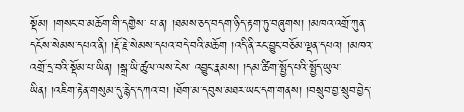སྡོམ། །གསང་བ་མཆོག་གི་དགྱེས་ པ་ན། །ཐམས་ཅད་བདག་ཉིད་རྟག་ཏུ་བཞུགས། །མཁའ་འགྲོ་ཀུན་དངོས་སེམས་དཔའ་ནི། །རྡོ་རྗེ་སེམས་དཔའ་བདེ་བའི་མཆོག །འདི་ནི་རང་བྱུང་བཅོམ་ལྡན་དཔའ། །མཁའ་འགྲོ་དྲ་བའི་སྡོམ་པ་ཡིན། །སྒྲ་ཡི་ཚུལ་ལས་ངེས་ འབྱུང་རྣམས། །དམ་ཚིག་སྤྱོད་པའི་སྤྱོད་ཡུལ་ཡིན། །འཇིག་རྟེན་གསུམ་དུ་རྙེད་དཀའ་བ། །ཐོག་མ་དབུས་མཐར་ཡང་དག་གནས། །བསྲུབ་བྱ་སྲུབ་བྱེད་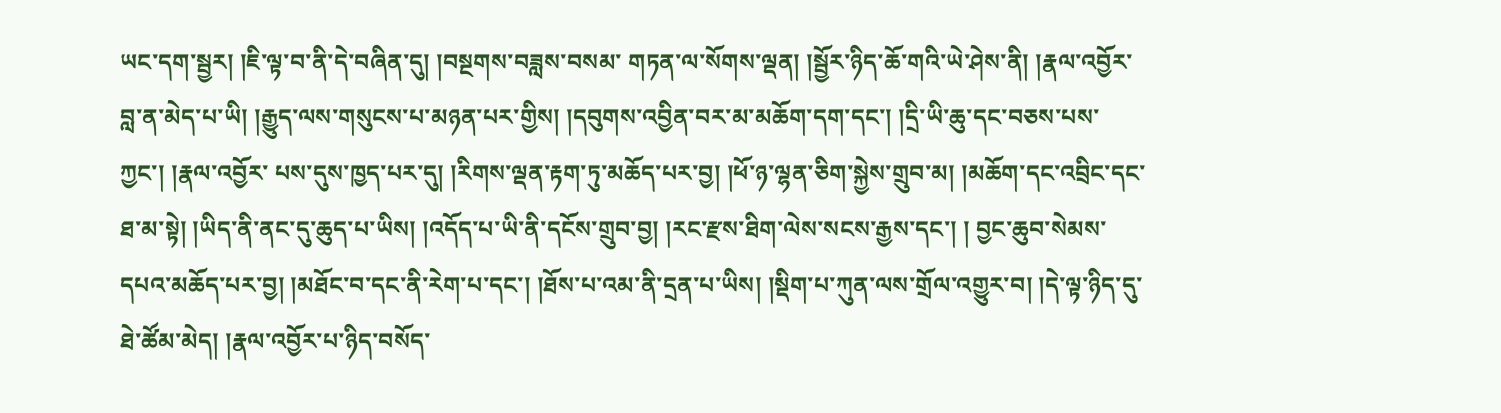ཡང་དག་སྦྱར། །ཇི་ལྟ་བ་ནི་དེ་བཞིན་དུ། །བསྔགས་བཟླས་བསམ་ གཏན་ལ་སོགས་ལྡན། །སྦྱོར་ཉིད་ཆོ་གའི་ཡེ་ཤེས་ནི། །རྣལ་འབྱོར་བླ་ན་མེད་པ་ཡི། །རྒྱུད་ལས་གསུངས་པ་མཉན་པར་གྱིས། །དབུགས་འབྱིན་བར་མ་མཆོག་དག་དང་། །དྲི་ཡི་ཆུ་དང་བཅས་པས་ཀྱང་། །རྣལ་འབྱོར་ པས་དུས་ཁྱད་པར་དུ། །རིགས་ལྡན་རྟག་ཏུ་མཆོད་པར་བྱ། །ཕོ་ཉ་ལྷན་ཅིག་སྐྱེས་གྲུབ་མ། །མཆོག་དང་འབྲིང་དང་ཐ་མ་སྟེ། །ཡིད་ནི་ནང་དུ་ཆུད་པ་ཡིས། །འདོད་པ་ཡི་ནི་དངོས་གྲུབ་བྱ། །རང་རྫས་ཐིག་ལེས་སངས་རྒྱས་དང་། ། བྱང་ཆུབ་སེམས་དཔའ་མཆོད་པར་བྱ། །མཐོང་བ་དང་ནི་རེག་པ་དང་། །ཐོས་པ་འམ་ནི་དྲན་པ་ཡིས། །སྡིག་པ་ཀུན་ལས་གྲོལ་འགྱུར་བ། །དེ་ལྟ་ཉིད་དུ་ཐེ་ཚོམ་མེད། །རྣལ་འབྱོར་པ་ཉིད་བསོད་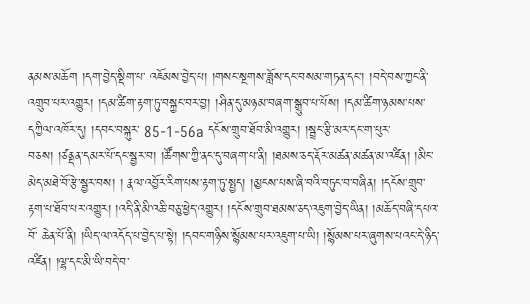ནམས་མཆོག །དག་བྱེད་སྡིག་པ་ འཇོམས་བྱེད་པ། །གསང་སྔགས་ཟློས་དང་བསམ་གཏན་དང་། །བདེ་བས་ཀྱང་ནི་འགྲུབ་པར་འགྱུར། །དམ་ཚིག་རྟག་ཏུ་བསྐྱང་བར་བྱ། །ཤིན་དུ་མཉམ་བཞག་སྒྲུབ་པ་པོས། །དམ་ཚིག་ཉམས་པས་དཀྱིལ་འཁོར་དུ། །དབང་བསྐུར་ 85-1-56a དངོས་གྲུབ་ཐོབ་མི་འགྱུར། །སྦྲང་རྩི་མར་དང་ག་པུར་བཅས། །ཙནྡན་དམར་པོ་དང་སྦྱར་བ། །ཚོགས་ཀྱི་ནང་དུ་བཞག་པ་ནི། །ཐམས་ཅད་རྡོར་མཚན་མཚན་མ་འཛིན། །མིང་མེད་མཐེ་བོ་རྩེ་སྦྱར་བས། ། རྣལ་འབྱོར་རིག་པས་རྟག་ཏུ་སྤྱད། །མྱངས་པས་ཞི་བའི་བཏུང་བ་བཞིན། །དངོས་གྲུབ་རྟག་པ་ཐོབ་པར་འགྱུར། །འདི་ནི་མི་འཆི་བཅུ་ཕྱེད་འགྱུར། །དངོས་གྲུབ་ཐམས་ཅད་འཇུག་བྱེད་ཡིན། །མཆོད་བཞི་དཔའ་བོ་ ཆེན་པོ་ནི། །ཡིད་ལ་འདོད་པ་བྱེད་པ་སྟེ། །དབང་གཉིས་སྙོམས་པར་འཇུག་པ་ཡི། །སྙོམས་པར་ཞུགས་པའང་དེ་ཉིད་འཛིན། །ལྷ་དང་མི་ཡི་བདེ་བ་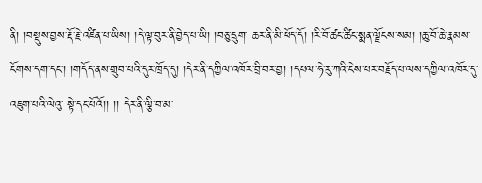ནི། །བསྡུས་བྱས་རྡོ་རྗེ་འཛིན་པ་ཡིས། །དེ་ལྟ་བུར་ནི་བྱེད་པ་ཡི། །བཅུ་དྲུག་ ཆར་ནི་མི་ཕོད་དོ། །རི་བོ་ཚང་ཚིང་སྨན་ལྗོངས་སམ། །ཆུ་བོ་ཆེ་རྣམས་ངོགས་དག་དང་། །གདོད་ནས་གྲུབ་པའི་དུར་ཁྲོད་དུ། །དེར་ནི་དཀྱིལ་འཁོར་བྲི་བར་བྱ། །དཔལ་ཧེ་རུ་ཀའི་ངེས་པར་བརྗོད་པ་ལས་དཀྱིལ་འཁོར་དུ་འཇུག་པའི་ལེའུ་ སྟེ་དང་པོའོ།། །། དེར་ནི་ལྕི་བ་མ་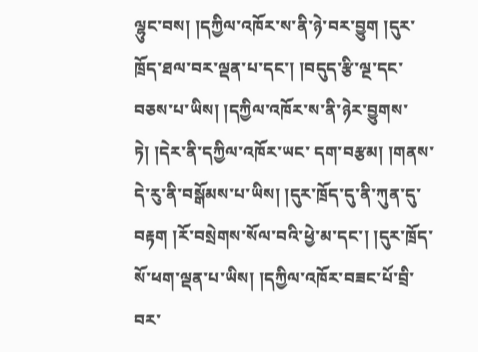ལྷུང་བས། །དཀྱིལ་འཁོར་ས་ནི་ཉེ་བར་བྱུག །དུར་ཁྲོད་ཐལ་བར་ལྡན་པ་དང་། །བདུད་རྩི་ལྔ་དང་བཅས་པ་ཡིས། །དཀྱིལ་འཁོར་ས་ནི་ཉེར་བྱུགས་ཏེ། །དེར་ནི་དཀྱིལ་འཁོར་ཡང་ དག་བརྩམ། །གནས་དེ་རུ་ནི་བསྒོམས་པ་ཡིས། །དུར་ཁྲོད་དུ་ནི་ཀུན་དུ་བརྟག །རོ་བསྲེགས་སོལ་བའི་ཕྱེ་མ་དང་། །དུར་ཁྲོད་སོ་ཕག་ལྡན་པ་ཡིས། །དཀྱིལ་འཁོར་བཟང་པོ་བྲི་བར་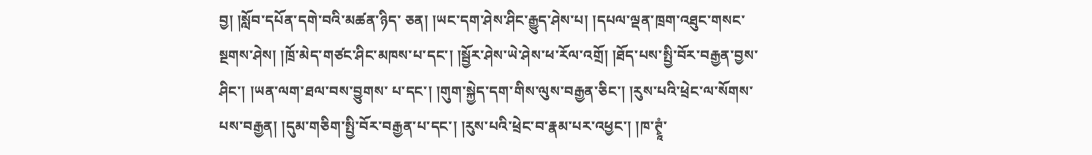བྱ། །སློབ་དཔོན་དགེ་བའི་མཚན་ཉིད་ ཅན། །ཡང་དག་ཤེས་ཤིང་རྒྱུད་ཤེས་པ། །དཔལ་ལྡན་ཁྲག་འཐུང་གསང་སྔགས་ཤེས། །ཁྲོ་མེད་གཙང་ཤིང་མཁས་པ་དང་། །སྦྱོར་ཤེས་ཡེ་ཤེས་ཕ་རོལ་འགྲོ། །ཐོད་པས་སྤྱི་བོར་བརྒྱན་བྱས་ཤིང་། །ཡན་ལག་ཐལ་བས་བྱུགས་ པ་དང་། །གུག་སྐྱེད་དག་གིས་ལུས་བརྒྱན་ཅིང་། །རུས་པའི་ཕྲེང་ལ་སོགས་པས་བརྒྱན། །དུམ་གཅིག་སྤྱི་བོར་བརྒྱན་པ་དང་། །རུས་པའི་ཕྲེང་བ་རྣམ་པར་འཕྱང་། །ཁ་ཊྭཱཾ་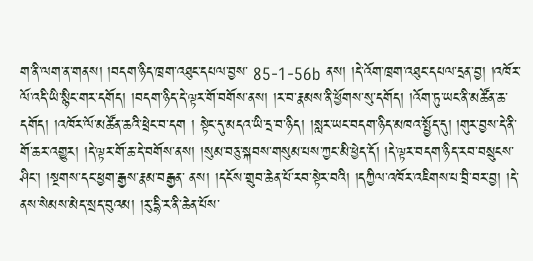ག་ནི་ལག་ན་གནས། །བདག་ཉིད་ཁྲག་འཐུང་དཔལ་བྱས་ 85-1-56b ནས། །དེ་འོག་ཁྲག་འཐུང་དཔལ་དྲན་བྱ། །འཁོར་ལོ་འདི་ཡི་སྙིང་གར་དགོད། །བདག་ཉིད་དེ་ལྟར་གོ་བགོས་ནས། །ར་བ་རྣམས་ནི་ཕྱོགས་སུ་དགོད། །འོག་ཏུ་ཡང་ནི་མཚོན་ཆ་དགོད། །འཁོར་ལོ་མཚོན་ཆའི་ཕྲེང་བ་དག ། སྟེང་དུ་མདའ་ཡི་དྲ་བ་ཉིད། །སླར་ཡང་བདག་ཉིད་མཁའ་སྤྱོད་དུ། །གུར་བྱས་དེ་ནི་གོ་ཆར་འགྱུར། །དེ་ལྟར་གོ་ཆ་དེ་བགོས་ནས། །སུམ་བཅུ་སྐབས་གསུམ་པས་ཀྱང་མི་ཕྱེད་དོ། །དེ་ལྟར་བདག་ཉིད་རབ་བསྲུངས་ཤིང་། །སྔགས་དང་ཕྱག་རྒྱས་རྣམ་བརྒྱན་ ནས། །དངོས་གྲུབ་ཆེན་པོ་རབ་སྟེར་བའི། །དཀྱིལ་འཁོར་འཇིགས་པ་བྲི་བར་བྱ། །དེ་ནས་སེམས་མེད་སྲད་བུའམ། །རུ་དྷི་ར་ནི་ཆེན་པོས་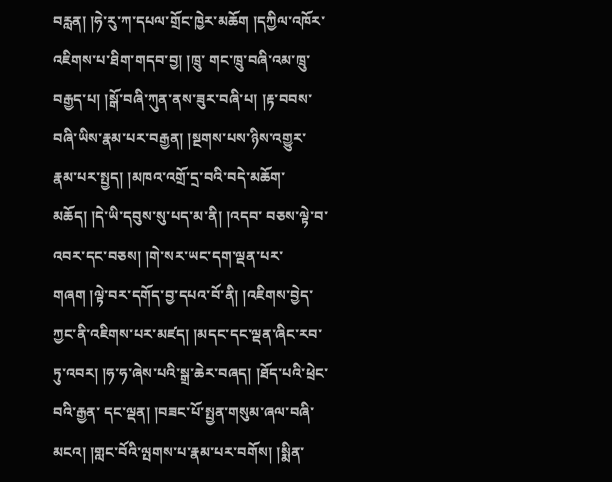བརླན། །ཧེ་རུ་ཀ་དཔལ་གྲོང་ཁྱེར་མཆོག །དཀྱིལ་འཁོར་འཇིགས་པ་ཐིག་གདབ་བྱ། །ཁྲུ་ གང་ཁྲུ་བཞི་འམ་ཁྲུ་བརྒྱད་པ། །སྒོ་བཞི་ཀུན་ནས་ཟུར་བཞི་པ། །རྟ་བབས་བཞི་ཡིས་རྣམ་པར་བརྒྱན། །སྔགས་པས་ཉིས་འགྱུར་རྣམ་པར་སྤྱད། །མཁའ་འགྲོ་དྲ་བའི་བདེ་མཆོག་མཆོད། །དེ་ཡི་དབུས་སུ་པད་མ་ནི། །འདབ་ བཅས་ལྟེ་བ་འབར་དང་བཅས། །གེ་སར་ཡང་དག་ལྡན་པར་གཞག །ལྟེ་བར་དགོད་བྱ་དཔའ་བོ་ནི། །འཇིགས་བྱེད་ཀྱང་ནི་འཇིགས་པར་མཛད། །མདང་དང་ལྡན་ཞིང་རབ་ཏུ་འབར། །ཧ་ཧ་ཞེས་པའི་སྒྲ་ཆེར་བཞད། །ཐོད་པའི་ཕྲེང་བའི་རྒྱན་ དང་ལྡན། །བཟང་པོ་སྤྱན་གསུམ་ཞལ་བཞི་མངའ། །གླང་བོའི་ལྤགས་པ་རྣམ་པར་བགོས། །སྨིན་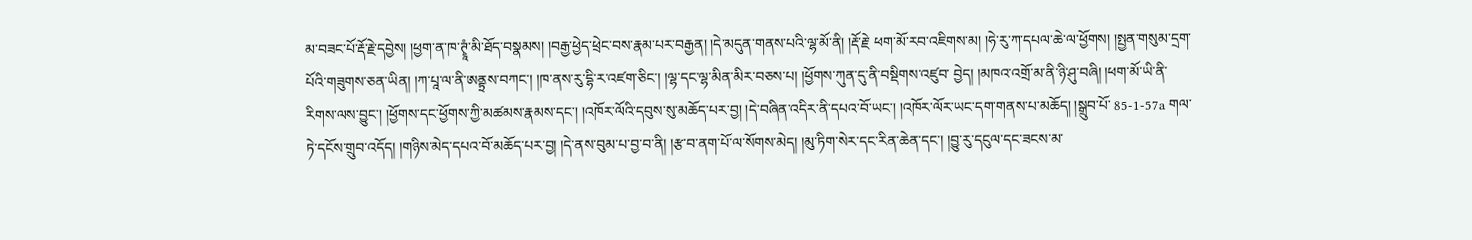མ་བཟང་པོ་རྡོ་རྗེ་དབྱེས། །ཕྱག་ན་ཁ་ཊྭཱཾ་མི་ཐོད་བསྣམས། །བརྒྱ་ཕྱེད་ཕྲེང་བས་རྣམ་པར་བརྒྱན། །དེ་མདུན་གནས་པའི་ལྷ་མོ་ནི། །རྡོ་རྗེ་ ཕག་མོ་རབ་འཇིགས་མ། །ཧེ་རུ་ཀ་དཔལ་ཆེ་ལ་ཕྱོགས། །སྤྱན་གསུམ་དྲག་པོའི་གཟུགས་ཅན་ཡིན། །ཀ་པཱ་ལ་ནི་ཨནྟྲས་བཀང་། །ཁ་ནས་རུ་དྷི་ར་འཛག་ཅིང་། །ལྷ་དང་ལྷ་མིན་མིར་བཅས་པ། །ཕྱོགས་ཀུན་དུ་ནི་བསྡིགས་འཛུབ་ བྱེད། །མཁའ་འགྲོ་མ་ནི་ཉི་ཤུ་བཞི། །ཕག་མོ་ཡི་ནི་རིགས་ལས་བྱུང་། །ཕྱོགས་དང་ཕྱོགས་ཀྱི་མཚམས་རྣམས་དང་། །འཁོར་ལོའི་དབུས་སུ་མཆོད་པར་བྱ། །དེ་བཞིན་འདིར་ནི་དཔའ་བོ་ཡང་། །འཁོར་ལོར་ཡང་དག་གནས་པ་མཆོད། །སྒྲུབ་པོ་ 85-1-57a གལ་ཏེ་དངོས་གྲུབ་འདོད། །གཉིས་མེད་དཔའ་བོ་མཆོད་པར་བྱ། །དེ་ནས་བུམ་པ་བྱ་བ་ནི། །རྩ་བ་ནག་པོ་ལ་སོགས་མེད། །མུ་ཏིག་སེར་དང་རིན་ཆེན་དང་། །བྱུ་རུ་དངུལ་དང་ཟངས་མ་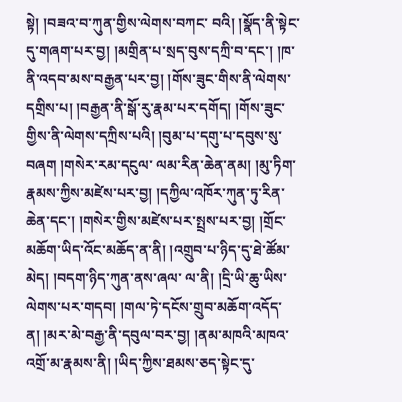སྟེ། །བཟའ་བ་ཀུན་གྱིས་ལེགས་བཀང་ བའི། །སྣོད་ནི་སྟེང་དུ་གཞག་པར་བྱ། །མགྲིན་པ་སྲད་བུས་དཀྲི་བ་དང་། །ཁ་ནི་འདབ་མས་བརྒྱན་པར་བྱ། །གོས་ཟུང་གིས་ནི་ལེགས་དགྲིས་པ། །བརྒྱན་ནི་སྒོ་རུ་རྣམ་པར་དགོད། །གོས་ཟུང་གྱིས་ནི་ལེགས་དཀྲིས་པའི། །བུམ་པ་དགུ་པ་དབུས་སུ་བཞག །གསེར་རམ་དངུལ་ ལམ་རིན་ཆེན་ནམ། །མུ་ཏིག་རྣམས་ཀྱིས་མཛེས་པར་བྱ། །དཀྱིལ་འཁོར་ཀུན་ཏུ་རིན་ཆེན་དང་། །གསེར་གྱིས་མཛེས་པར་སྤྲས་པར་བྱ། །གྲོང་མཆོག་ཡིད་འོང་མཆོད་ན་ནི། །འགྲུབ་པ་ཉིད་དུ་ཐེ་ཚོམ་མེད། །བདག་ཉིད་ཀུན་ནས་ཞལ་ ལ་ནི། །དྲི་ཡི་ཆུ་ཡིས་ལེགས་པར་གདབ། །གལ་ཏེ་དངོས་གྲུབ་མཆོག་འདོད་ན། །མར་མེ་བརྒྱ་ནི་དབུལ་བར་བྱ། །ནམ་མཁའི་མཁའ་འགྲོ་མ་རྣམས་ནི། །ཡིད་ཀྱིས་ཐམས་ཅད་སྟེང་དུ་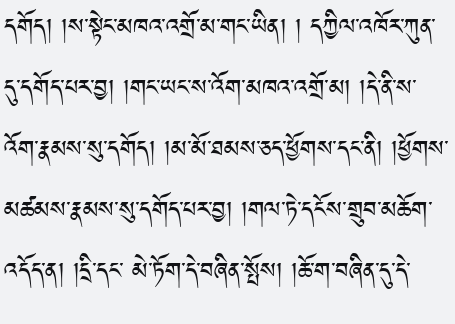དགོད། །ས་སྟེང་མཁའ་འགྲོ་མ་གང་ཡིན། ། དཀྱིལ་འཁོར་ཀུན་དུ་དགོད་པར་བྱ། །གང་ཡང་ས་འོག་མཁའ་འགྲོ་མ། །དེ་ནི་ས་འོག་རྣམས་སུ་དགོད། །མ་མོ་ཐམས་ཅད་ཕྱོགས་དང་ནི། །ཕྱོགས་མཚམས་རྣམས་སུ་དགོད་པར་བྱ། །གལ་ཏེ་དངོས་གྲུབ་མཆོག་འདོད་ན། །དྲི་དང་ མེ་ཏོག་དེ་བཞིན་སྤོས། །ཆོ་ག་བཞིན་དུ་དེ་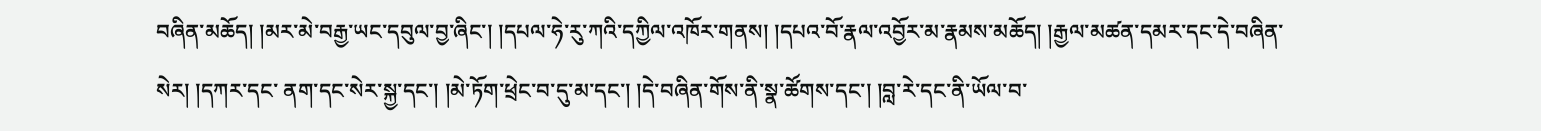བཞིན་མཆོད། །མར་མེ་བརྒྱ་ཡང་དབུལ་བྱ་ཞིང་། །དཔལ་ཧེ་རུ་ཀའི་དཀྱིལ་འཁོར་གནས། །དཔའ་བོ་རྣལ་འབྱོར་མ་རྣམས་མཆོད། །རྒྱལ་མཚན་དམར་དང་དེ་བཞིན་སེར། །དཀར་དང་ ནག་དང་སེར་སྐྱ་དང་། །མེ་ཏོག་ཕྲེང་བ་དུ་མ་དང་། །དེ་བཞིན་གོས་ནི་སྣ་ཚོགས་དང་། །བླ་རེ་དང་ནི་ཡོལ་བ་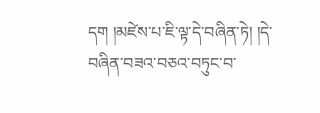དག །མཛེས་པ་ཇི་ལྟ་དེ་བཞིན་ཏེ། །དེ་བཞིན་བཟའ་བཅའ་བཏུང་བ་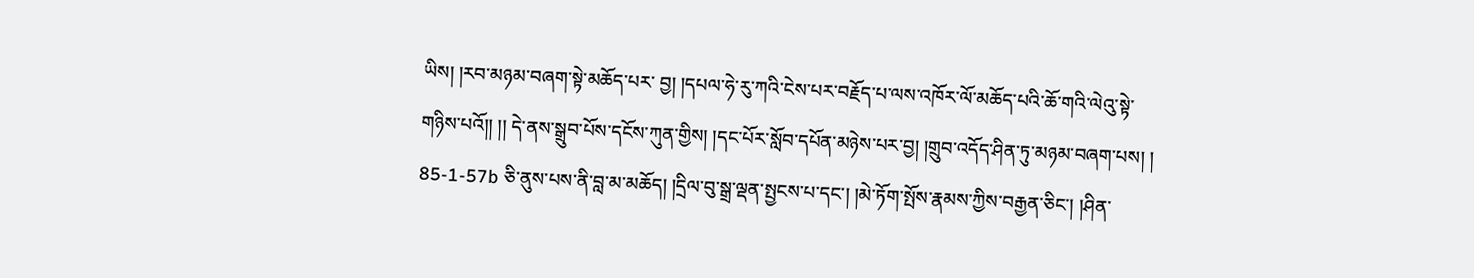ཡིས། །རབ་མཉམ་བཞག་སྟེ་མཆོད་པར་ བྱ། །དཔལ་ཧེ་རུ་ཀའི་ངེས་པར་བརྗོད་པ་ལས་འཁོར་ལོ་མཆོད་པའི་ཆོ་གའི་ལེའུ་སྟེ་གཉིས་པའོ།། །། དེ་ནས་སྒྲུབ་པོས་དངོས་ཀུན་གྱིས། །དང་པོར་སློབ་དཔོན་མཉེས་པར་བྱ། །གྲུབ་འདོད་ཤིན་ཏུ་མཉམ་བཞག་པས། ། 85-1-57b ཅི་ནུས་པས་ནི་བླ་མ་མཆོད། །དྲིལ་བུ་སྒྲ་ལྡན་སྤྱངས་པ་དང་། །མེ་ཏོག་སྤོས་རྣམས་ཀྱིས་བརྒྱན་ཅིང་། །ཤིན་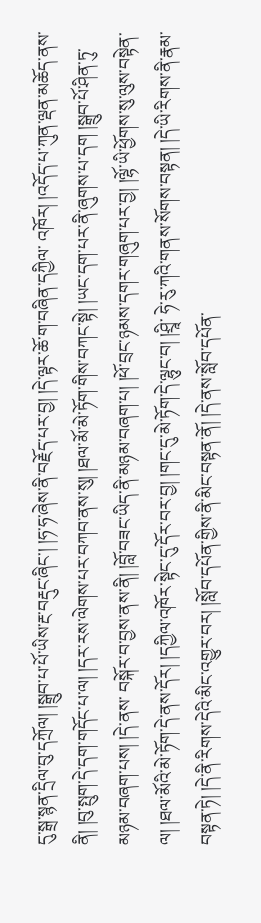དུ་སྒྲ་སྙན་དྲིལ་བུ་དཀྲོལ། །སྒྲུབ་པ་པོ་ཡིས་རྔ་བརྡུང་ཞིང་། །ཧ་ཧ་ཞེས་ནི་བརྗོད་པར་བྱ། །དེ་ལྟར་ཆོ་ག་བཞིན་དཀྱིལ་ འཁོར། །འདོད་པ་ཀུན་ལྡན་མཆོད་ནས་ནི། །བུ་སྤུག་དེ་དག་གདོང་པ་ལ། །དར་རས་ལེགས་པར་བཀབ་ནས་སུ། །ཐལ་མོ་མེ་ཏོག་གིས་བཀང་སྟེ། །ཡང་དག་པར་ནི་ཞུགས་པ་དག །སྒྲུབ་པོ་ཤིན་ཏུ་མཉམ་བཞག་པས། །དེ་ནས་ བསྐོར་བ་བྱས་ནས་ནི། །བློ་བཟང་ཡིད་ནི་མཉམ་བཞག་པ། །ཕོ་བྲང་ཉམས་དགར་གཞུག་པར་བྱ། །ལྷོ་ཡི་ཕྱོགས་སུ་ལུས་བསྟེན་ལ། །ཐལ་མོའི་མེ་ཏོག་དེ་ནས་དོར། །དཀྱིལ་འཁོར་སྟེང་དུ་དོར་བར་བྱ། །གང་དུ་མེ་ཏོག་དེ་ལྷུང་བ། །ཤྲཱི་ ཧེ་རུ་ཀའི་གནས་སོགས་བསྟན། །དེ་ཡི་རིགས་ནི་རྣམ་བསྟན་ཏེ། །དེ་ནི་རིགས་དེའི་མིང་འགྱུར་བར། །སློབ་དཔོན་གྱིས་ནི་མིང་བསྟན་ནོ། །དེ་ནས་སློབ་དཔོན་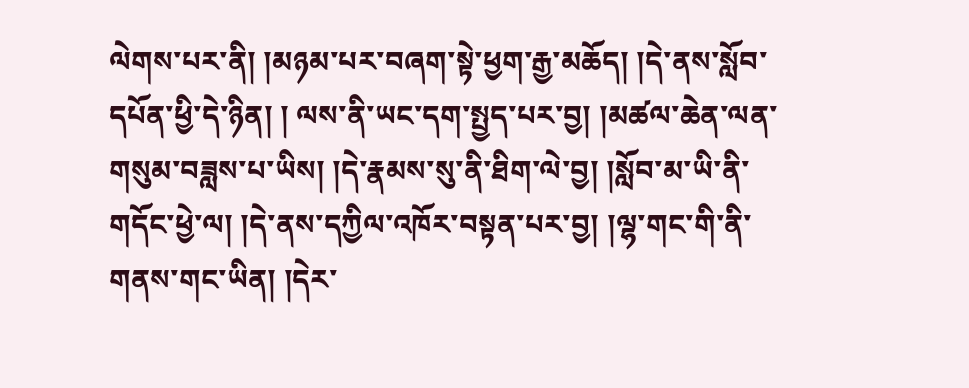ལེགས་པར་ནི། །མཉམ་པར་བཞག་སྟེ་ཕྱག་རྒྱ་མཆོད། །དེ་ནས་སློབ་དཔོན་ཕྱི་དེ་ཉིན། ། ལས་ནི་ཡང་དག་སྤྱད་པར་བྱ། །མཚལ་ཆེན་ལན་གསུམ་བཟླས་པ་ཡིས། །དེ་རྣམས་སུ་ནི་ཐིག་ལེ་བྱ། །སློབ་མ་ཡི་ནི་གདོང་ཕྱེ་ལ། །དེ་ནས་དཀྱིལ་འཁོར་བསྟན་པར་བྱ། །ལྷ་གང་གི་ནི་གནས་གང་ཡིན། །དེར་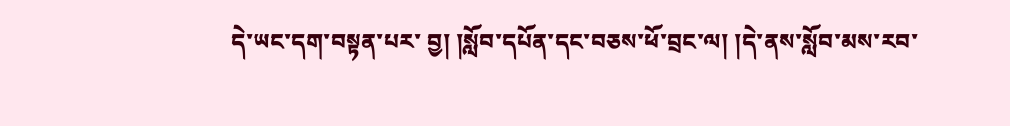དེ་ཡང་དག་བསྟན་པར་ བྱ། །སློབ་དཔོན་དང་བཅས་ཕོ་བྲང་ལ། །དེ་ནས་སློབ་མས་རབ་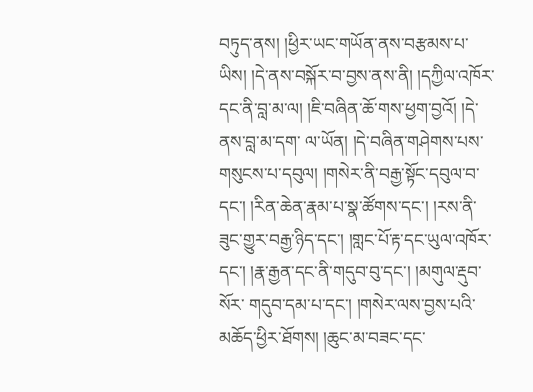བཏུད་ནས། །ཕྱིར་ཡང་གཡོན་ནས་བརྩམས་པ་ཡིས། །དེ་ནས་བསྐོར་བ་བྱས་ནས་ནི། །དཀྱིལ་འཁོར་དང་ནི་བླ་མ་ལ། །ཇི་བཞིན་ཆོ་གས་ཕྱག་བྱའོ། །དེ་ནས་བླ་མ་དག་ ལ་ཡོན། །དེ་བཞིན་གཤེགས་པས་གསུངས་པ་དབུལ། །གསེར་ནི་བརྒྱ་སྟོང་དབུལ་བ་དང་། །རིན་ཆེན་རྣམ་པ་སྣ་ཚོགས་དང་། །རས་ནི་ཟུང་གྱུར་བརྒྱ་ཉིད་དང་། །གླང་པོ་རྟ་དང་ཡུལ་འཁོར་དང་། །རྣ་རྒྱན་དང་ནི་གདུབ་བུ་དང་། །མགུལ་རྡུབ་སོར་ གདུབ་དམ་པ་དང་། །གསེར་ལས་བྱས་པའི་མཆོད་ཕྱིར་ཐོགས། །ཆུང་མ་བཟང་དང་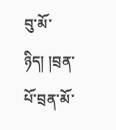བུ་མོ་ཉིད། །བྲན་པོ་བྲན་མོ་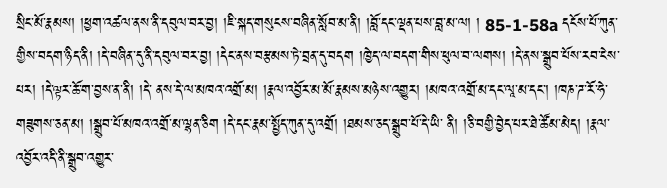སྲིང་མོ་རྣམས། །ཕྱག་འཚལ་ནས་ནི་དབུལ་བར་བྱ། །ཇི་སྐད་གསུངས་བཞིན་སློབ་མ་ནི། །བློ་དང་ལྡན་པས་བླ་མ་ལ། ། 85-1-58a དངོས་པོ་ཀུན་གྱིས་བདག་ཉིད་ནི། །དེ་བཞིན་དུ་ནི་དབུལ་བར་བྱ། །དེང་ནས་བརྩམས་ཏེ་བྲན་དུ་བདག །ཁྱེད་ལ་བདག་གིས་ཕུལ་བ་ལགས། །དེ་ནས་སྒྲུབ་པོས་རབ་ངེས་པར། །དེ་ལྟར་ཆོ་ག་བྱས་ན་ནི། །དེ་ ནས་དེ་ལ་མཁའ་འགྲོ་མ། །རྣལ་འབྱོར་མ་མོ་རྣམས་མཉེས་འགྱུར། །མཁའ་འགྲོ་མ་དང་ལཱ་མ་དང་། །ཁཎ་ཌ་རོ་ཧེ་གཟུགས་ཅན་མ། །སྒྲུབ་པོ་མཁའ་འགྲོ་མ་ལྷན་ཅིག །དེ་དང་རྣམ་སྤྱོད་ཀུན་དུ་འགྲོ། །ཐམས་ཅད་སྒྲུབ་པོ་དེ་ཡི་ ནི། །ཅི་བགྱི་བྱེད་པར་ཐེ་ཚོམ་མེད། །རྣལ་འབྱོར་འདི་ནི་སྒྲུབ་འགྱུར་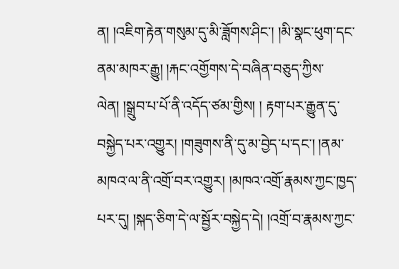ན། །འཇིག་རྟེན་གསུམ་དུ་མི་ཟློགས་ཤིང་། །མི་སྣང་ཕུག་དང་ནམ་མཁར་རྒྱུ། །རྐང་འགྱོགས་དེ་བཞིན་བཅུད་ཀྱིས་ལེན། །སྒྲུབ་པ་པོ་ནི་འདོད་ཙམ་གྱིས། ། རྟག་པར་རྒྱུན་དུ་བསྐྱེད་པར་འགྱུར། །གཟུགས་ནི་དུ་མ་བྱེད་པ་དང་། །ནམ་མཁའ་ལ་ནི་འགྲོ་བར་འགྱུར། །མཁའ་འགྲོ་རྣམས་ཀྱང་ཁྱད་པར་དུ། །སྐད་ཅིག་དེ་ལ་སྦྱོར་བསྐྱེད་དེ། །འགྲོ་བ་རྣམས་ཀྱང་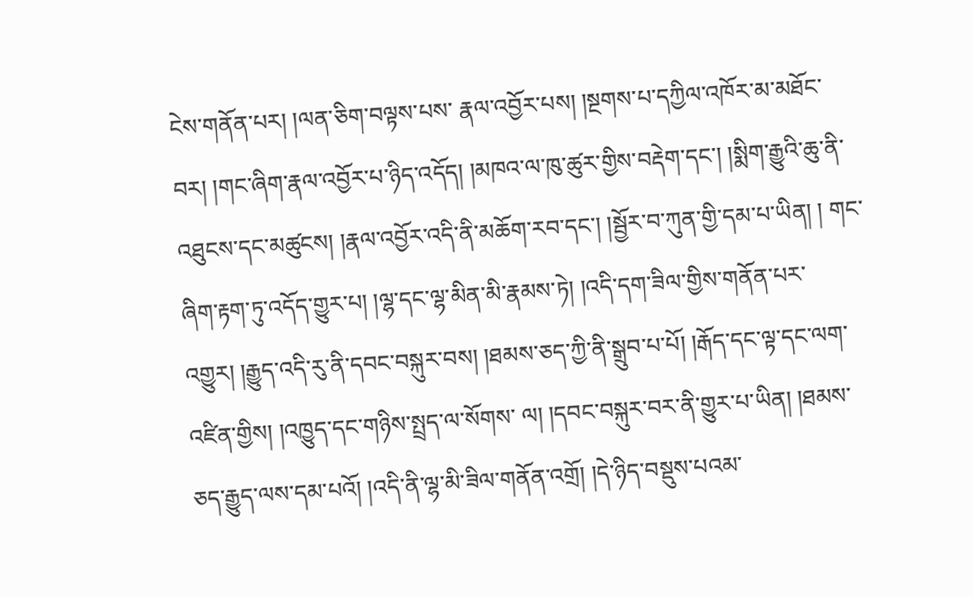ངེས་གནོན་པར། །ལན་ཅིག་བལྟས་པས་ རྣལ་འབྱོར་པས། །སྔགས་པ་དཀྱིལ་འཁོར་མ་མཐོང་བར། །གང་ཞིག་རྣལ་འབྱོར་པ་ཉིད་འདོད། །མཁའ་ལ་ཁུ་ཚུར་གྱིས་བརྡེག་དང་། །སྨིག་རྒྱུའི་ཆུ་ནི་འཐུངས་དང་མཚུངས། །རྣལ་འབྱོར་འདི་ནི་མཆོག་རབ་དང་། །སྦྱོར་བ་ཀུན་གྱི་དམ་པ་ཡིན། ། གང་ཞིག་རྟག་ཏུ་འདོད་གྱུར་པ། །ལྷ་དང་ལྷ་མིན་མི་རྣམས་ཏེ། །འདི་དག་ཟིལ་གྱིས་གནོན་པར་འགྱུར། །རྒྱུད་འདི་རུ་ནི་དབང་བསྐུར་བས། །ཐམས་ཅད་ཀྱི་ནི་སྒྲུབ་པ་པོ། །རྒོད་དང་ལྟ་དང་ལག་འཛིན་གྱིས། །འཁྱུད་དང་གཉིས་སྤྲད་ལ་སོགས་ ལ། །དབང་བསྐུར་བར་ནི་གྱུར་པ་ཡིན། །ཐམས་ཅད་རྒྱུད་ལས་དམ་པའོ། །འདི་ནི་ལྷ་མི་ཟིལ་གནོན་འགྲོ། །དེ་ཉིད་བསྡུས་པའམ་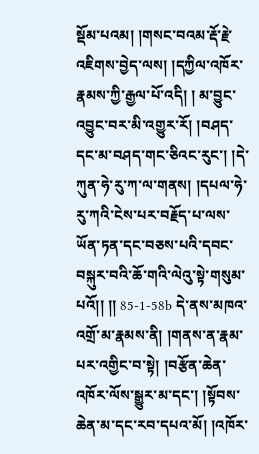སྡོམ་པའམ། །གསང་བའམ་རྡོ་རྗེ་འཇིགས་བྱེད་ལས། །དཀྱིལ་འཁོར་རྣམས་ཀྱི་རྒྱལ་པོ་འདི། ། མ་བྱུང་འབྱུང་བར་མི་འགྱུར་རོ། །བཤད་དང་མ་བཤད་གང་ཅིའང་རུང་། །དེ་ཀུན་ཧེ་རུ་ཀ་ལ་གནས། །དཔལ་ཧེ་རུ་ཀའི་ངེས་པར་བརྗོད་པ་ལས་ཡོན་ཏན་དང་བཅས་པའི་དབང་བསྐུར་བའི་ཆོ་གའི་ལེའུ་སྟེ་གསུམ་པའོ།། །། 85-1-58b དེ་ནས་མཁའ་འགྲོ་མ་རྣམས་ནི། །གནས་ན་རྣམ་པར་འགྱིང་བ་སྟེ། །བརྩོན་ཆེན་འཁོར་ལོས་སྒྱུར་མ་དང་། །སྟོབས་ཆེན་མ་དང་རབ་དཔའ་མོ། །འཁོར་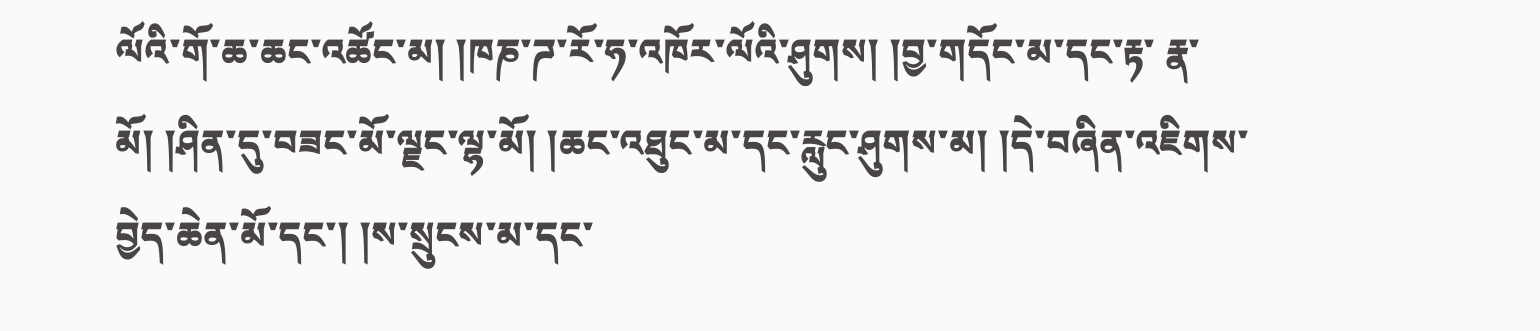ལོའི་གོ་ཆ་ཆང་འཚོང་མ། །ཁཎ་ཌ་རོ་ཧ་འཁོར་ལོའི་ཤུགས། །བྱ་གདོང་མ་དང་རྟ་ རྣ་མོ། །ཤིན་དུ་བཟང་མོ་ལྗང་ལྷ་མོ། །ཆང་འཐུང་མ་དང་རླུང་ཤུགས་མ། །དེ་བཞིན་འཇིགས་བྱེད་ཆེན་མོ་དང་། །ས་སྲུངས་མ་དང་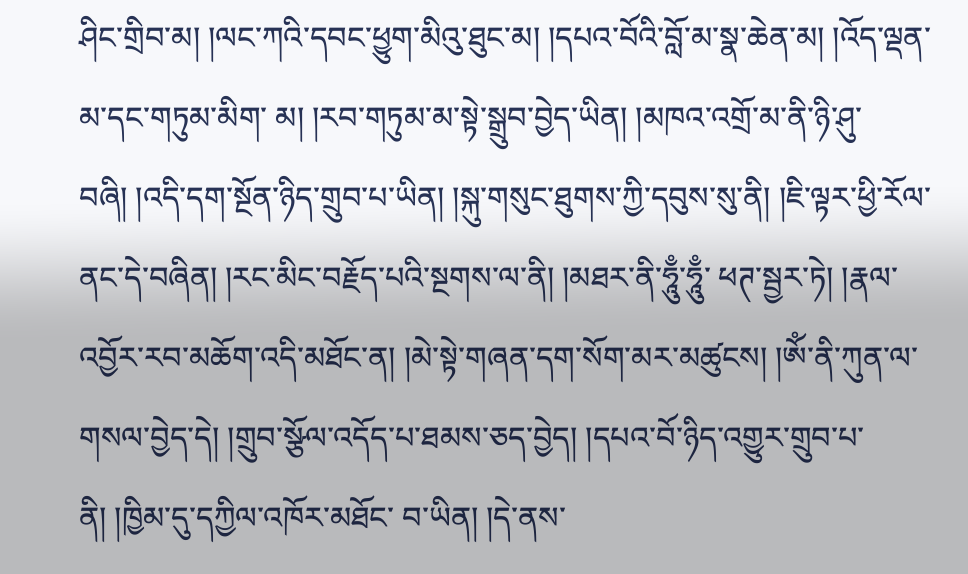ཤིང་གྲིབ་མ། །ལང་ཀའི་དབང་ཕྱུག་མིའུ་ཐུང་མ། །དཔའ་བོའི་བློ་མ་སྣ་ཆེན་མ། །འོད་ལྡན་མ་དང་གཏུམ་མིག་ མ། །རབ་གཏུམ་མ་སྟེ་སྒྲུབ་བྱེད་ཡིན། །མཁའ་འགྲོ་མ་ནི་ཉི་ཤུ་བཞི། །འདི་དག་སྔོན་ཉིད་གྲུབ་པ་ཡིན། །སྐུ་གསུང་ཐུགས་ཀྱི་དབུས་སུ་ནི། །ཇི་ལྟར་ཕྱི་རོལ་ནང་དེ་བཞིན། །རང་མིང་བརྗོད་པའི་སྔགས་ལ་ནི། །མཐར་ནི་ཧཱུྃ་ཧཱུྃ་ ཕཊ་སྦྱར་ཏེ། །རྣལ་འབྱོར་རབ་མཆོག་འདི་མཐོང་ན། །མེ་སྟེ་གཞན་དག་སོག་མར་མཚུངས། །ཨོཾ་ནི་ཀུན་ལ་གསལ་བྱེད་དེ། །གྲུབ་སྩོལ་འདོད་པ་ཐམས་ཅད་བྱེད། །དཔའ་བོ་ཉིད་འགྱུར་གྲུབ་པ་ནི། །ཁྱིམ་དུ་དཀྱིལ་འཁོར་མཐོང་ བ་ཡིན། །དེ་ནས་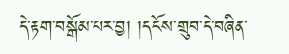དེ་རྟག་བསྒོམ་པར་བྱ། །དངོས་གྲུབ་དེ་བཞིན་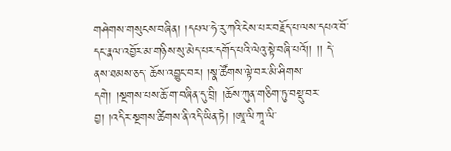གཤེགས་གསུངས་བཞིན། །དཔལ་ཧེ་རུ་ཀའི་ངེས་པར་བརྗོད་པ་ལས་དཔའ་བོ་དང་རྣལ་འབྱོར་མ་གཉིས་སུ་མེད་པར་དགོད་པའི་ལེའུ་སྟེ་བཞི་པའོ།། །། དེ་ནས་ཐམས་ཅད་ ཆོས་འབྱུང་བར། །སྣ་ཚོགས་ལྟེ་བར་མི་ཤིགས་དགེ། །སྔགས་པས་ཆོ་ག་བཞིན་དུ་བྲི། །ཆོས་ཀུན་གཅིག་ཏུ་བསྡུ་བར་བྱ། །འདིར་སྔགས་ཚིགས་ནི་འདི་ཡིན་ཏེ། །ཨཱ་ལི་ཀཱ་ལི་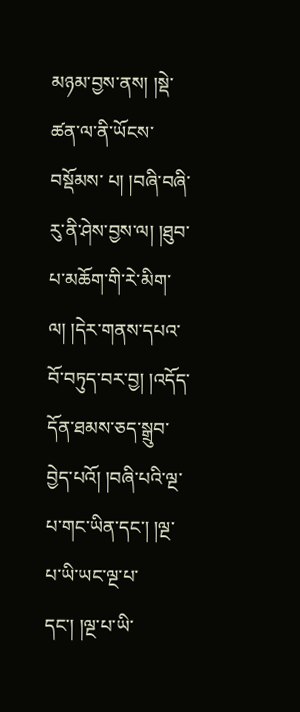མཉམ་བྱས་ནས། །སྡེ་ཚན་ལ་ནི་ཡོངས་བསྡོམས་ པ། །བཞི་བཞི་རུ་ནི་ཤེས་བྱས་ལ། །ཐུབ་པ་མཆོག་གི་རེ་མིག་ལ། །དེར་གནས་དཔའ་བོ་བཏུད་བར་བྱ། །འདོད་དོན་ཐམས་ཅད་སྒྲུབ་བྱེད་པའོ། །བཞི་པའི་ལྔ་པ་གང་ཡིན་དང་། །ལྔ་པ་ཡི་ཡང་ལྔ་པ་དང་། །ལྔ་པ་ཡི་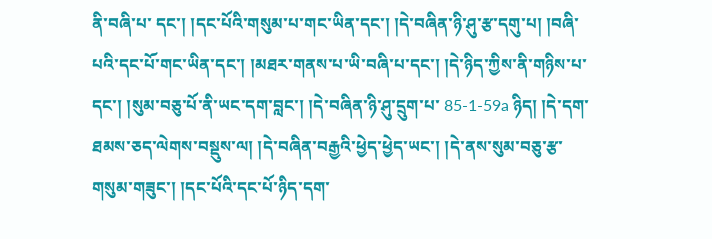ནི་བཞི་པ་ དང་། །དང་པོའི་གསུམ་པ་གང་ཡིན་དང་། །དེ་བཞིན་ཉི་ཤུ་རྩ་དགུ་པ། །བཞི་པའི་དང་པོ་གང་ཡིན་དང་། །མཐར་གནས་པ་ཡི་བཞི་པ་དང་། །དེ་ཉིད་ཀྱིས་ནི་གཉིས་པ་དང་། །སུམ་བཅུ་པོ་ནི་ཡང་དག་བླང་། །དེ་བཞིན་ཉི་ཤུ་དྲུག་པ་ 85-1-59a ཉིད། །དེ་དག་ཐམས་ཅད་ལེགས་བསྡུས་ལ། །དེ་བཞིན་བརྒྱའི་ཕྱེད་ཕྱེད་ཡང་། །དེ་ནས་སུམ་བཅུ་རྩ་གསུམ་གཟུང་། །དང་པོའི་དང་པོ་ཉིད་དག་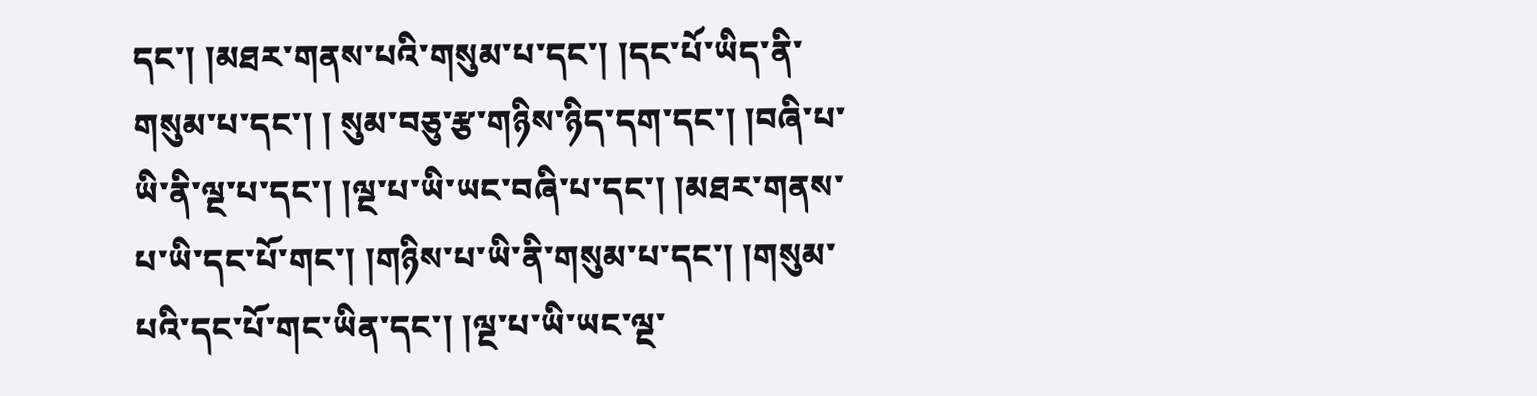དང་། །མཐར་གནས་པའི་གསུམ་པ་དང་། །དང་པོ་ཡིད་ནི་གསུམ་པ་དང་། ། སུམ་བཅུ་རྩ་གཉིས་ཉིད་དག་དང་། །བཞི་པ་ཡི་ནི་ལྔ་པ་དང་། །ལྔ་པ་ཡི་ཡང་བཞི་པ་དང་། །མཐར་གནས་པ་ཡི་དང་པོ་གང་། །གཉིས་པ་ཡི་ནི་གསུམ་པ་དང་། །གསུམ་པའི་དང་པོ་གང་ཡིན་དང་། །ལྔ་པ་ཡི་ཡང་ལྔ་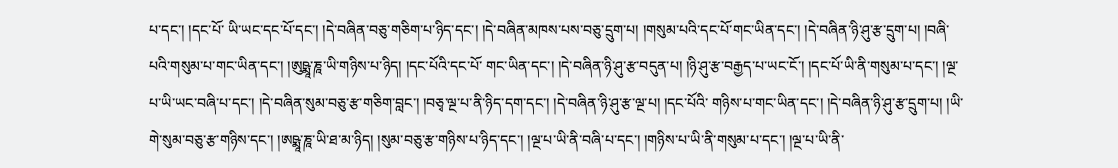པ་དང་། །དང་པོ་ ཡི་ཡང་དང་པོ་དང་། །དེ་བཞིན་བཅུ་གཅིག་པ་ཉིད་དང་། །དེ་བཞིན་མཁས་པས་བཅུ་དྲུག་པ། །གསུམ་པའི་དང་པོ་གང་ཡིན་དང་། །དེ་བཞིན་ཉི་ཤུ་རྩ་དྲུག་པ། །བཞི་པའི་གསུམ་པ་གང་ཡིན་དང་། །ཨུཥྨཱ་ཎཱ་ཡི་གཉིས་པ་ཉིད། །དང་པོའི་དང་པོ་ གང་ཡིན་དང་། །དེ་བཞིན་ཉི་ཤུ་རྩ་བདུན་པ། །ཉི་ཤུ་རྩ་བརྒྱད་པ་ཡང་ངོ་། །དང་པོ་ཡི་ནི་གསུམ་པ་དང་། །ལྔ་པ་ཡི་ཡང་བཞི་པ་དང་། །དེ་བཞིན་སུམ་བཅུ་རྩ་གཅིག་བླང་། །བཅྭ་ལྔ་པ་ནི་ཉིད་དག་དང་། །དེ་བཞིན་ཉི་ཤུ་རྩ་ལྔ་པ། །དང་པོའི་ གཉིས་པ་གང་ཡིན་དང་། །དེ་བཞིན་ཉི་ཤུ་རྩ་དྲུག་པ། །ཡི་གེ་སུམ་བཅུ་རྩ་གཉིས་དང་། །ཨཥྨཱ་ཎཱ་ཡི་ཐ་མ་ཉིད། །སུམ་བཅུ་རྩ་གཉིས་པ་ཉིད་དང་། །ལྔ་པ་ཡི་ནི་བཞི་པ་དང་། །གཉིས་པ་ཡི་ནི་གསུམ་པ་དང་། །ལྔ་པ་ཡི་ནི་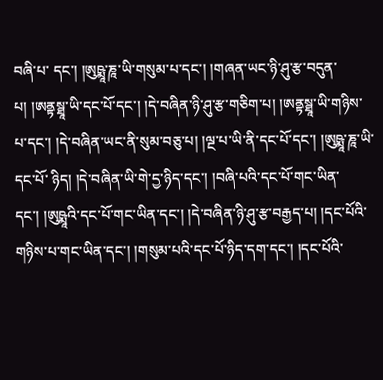བཞི་པ་ དང་། །ཨུཥྨཱ་ཎཱ་ཡི་གསུམ་པ་དང་། །གཞན་ཡང་ཉི་ཤུ་རྩ་བདུན་པ། །ཨནྟསྠཱ་ཡི་དང་པོ་དང་། །དེ་བཞིན་ཉི་ཤུ་རྩ་གཅིག་པ། །ཨནྟསྠཱ་ཡི་གཉིས་པ་དང་། །དེ་བཞིན་ཡང་ནི་སུམ་བཅུ་པ། །ལྔ་པ་ཡི་ནི་དང་པོ་དང་། །ཨུཥྨཱ་ཎཱ་ཡི་དང་པོ་ ཉིད། །དེ་བཞིན་ཡི་གེ་དྱ་ཉིད་དང་། །བཞི་པའི་དང་པོ་གང་ཡིན་དང་། །ཨུཥྨཱའི་དང་པོ་གང་ཡིན་དང་། །དེ་བཞིན་ཉི་ཤུ་རྩ་བརྒྱད་པ། །དང་པོའི་གཉིས་པ་གང་ཡིན་དང་། །གསུམ་པའི་དང་པོ་ཉིད་དག་དང་། །དང་པོའི་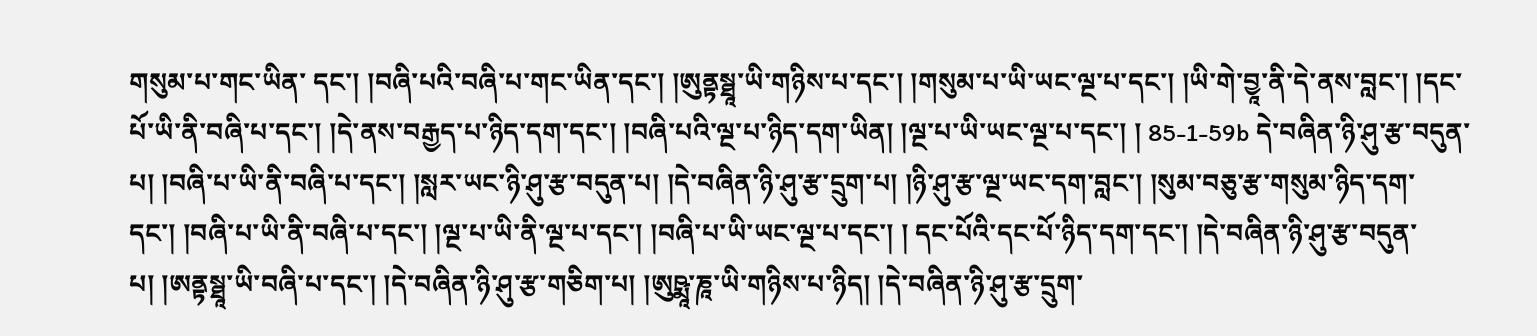གསུམ་པ་གང་ཡིན་ དང་། །བཞི་པའི་བཞི་པ་གང་ཡིན་དང་། །ཨུནྟསྠཱ་ཡི་གཉིས་པ་དང་། །གསུམ་པ་ཡི་ཡང་ལྔ་པ་དང་། །ཡི་གེ་བྱཱ་ནི་དེ་ནས་བླང་། །དང་པོ་ཡི་ནི་བཞི་པ་དང་། །དེ་ནས་བརྒྱད་པ་ཉིད་དག་དང་། །བཞི་པའི་ལྔ་པ་ཉིད་དག་ཡིན། །ལྔ་པ་ཡི་ཡང་ལྔ་པ་དང་། ། 85-1-59b དེ་བཞིན་ཉི་ཤུ་རྩ་བདུན་པ། །བཞི་པ་ཡི་ནི་བཞི་པ་དང་། །སླར་ཡང་ཉི་ཤུ་རྩ་བདུན་པ། །དེ་བཞིན་ཉི་ཤུ་རྩ་དྲུག་པ། །ཉི་ཤུ་རྩ་ལྔ་ཡང་དག་བླང་། །སུམ་བཅུ་རྩ་གསུམ་ཉིད་དག་དང་། །བཞི་པ་ཡི་ནི་བཞི་པ་དང་། །ལྔ་པ་ཡི་ནི་ལྔ་པ་དང་། །བཞི་པ་ཡི་ཡང་ལྔ་པ་དང་། ། དང་པོའི་དང་པོ་ཉིད་དག་དང་། །དེ་བཞིན་ཉི་ཤུ་རྩ་བདུན་པ། །ཨནྟསྠཱ་ཡི་བཞི་པ་དང་། །དེ་བཞིན་ཉི་ཤུ་རྩ་གཅིག་པ། །ཨུཥྨཱ་ཎཱ་ཡི་གཉིས་པ་ཉིད། །དེ་བཞིན་ཉི་ཤུ་རྩ་དྲུག་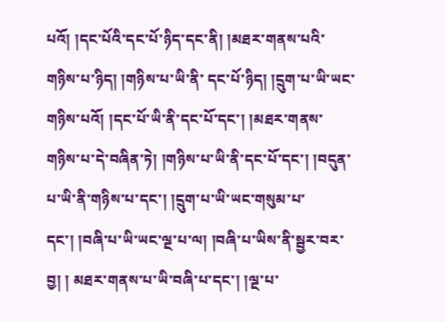པའོ། །དང་པོའི་དང་པོ་ཉིད་དང་ནི། །མཐར་གནས་པའི་གཉིས་པ་ཉིད། །གཉིས་པ་ཡི་ནི་ དང་པོ་ཉིད། །དྲུག་པ་ཡི་ཡང་གཉིས་པའོ། །དང་པོ་ཡི་ནི་དང་པོ་དང་། །མཐར་གནས་གཉིས་པ་དེ་བཞིན་ཏེ། །གཉིས་པ་ཡི་ནི་དང་པོ་དང་། །བདུན་པ་ཡི་ནི་གཉིས་པ་དང་། །དྲུག་པ་ཡི་ཡང་གསུམ་པ་དང་། །བཞི་པ་ཡི་ཡང་ལྔ་པ་ལ། །བཞི་པ་ཡིས་ནི་སྦྱར་བར་བྱ། ། མཐར་གནས་པ་ཡི་བཞི་པ་དང་། །ལྔ་པ་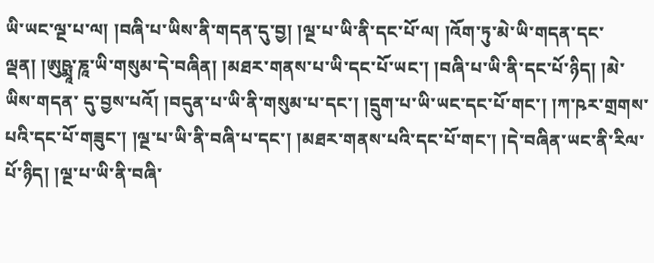ཡི་ཡང་ལྔ་པ་ལ། །བཞི་པ་ཡིས་ནི་གདན་དུ་བྱ། །ལྔ་པ་ཡི་ནི་དང་པོ་ལ། །འོག་ཏུ་མེ་ཡི་གདན་དང་ལྡན། །ཨུཥྨཱ་ཎཱ་ཡི་གསུམ་དེ་བཞིན། །མཐར་གནས་པ་ཡི་དང་པོ་ཡང་། །བཞི་པ་ཡི་ནི་དང་པོ་ཉིད། །མེ་ཡིས་གདན་ དུ་བྱས་པའོ། །བདུན་པ་ཡི་ནི་གསུམ་པ་དང་། །དྲུག་པ་ཡི་ཡང་དང་པོ་གང་། །ཀ་ཥར་གྲགས་པའི་དང་པོ་གཟུང་། །ལྔ་པ་ཡི་ནི་བཞི་པ་དང་། །མཐར་གནས་པའི་དང་པོ་གང་། །དེ་བཞིན་ཡང་ནི་རིལ་པོ་ཉིད། །ལྔ་པ་ཡི་ནི་བཞི་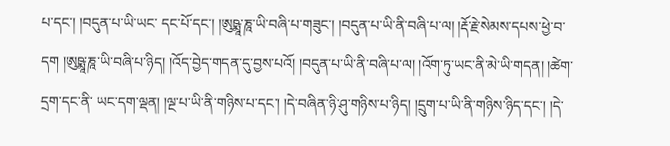པ་དང་། །བདུན་པ་ཡི་ཡང་ དང་པོ་དང་། །ཨུཥྨཱ་ཎཱ་ཡི་བཞི་པ་གཟུང་། །བདུན་པ་ཡི་ནི་བཞི་པ་ལ། །རྡོ་རྗེ་སེམས་དཔས་ཕྱེ་བ་དག །ཨུཥྨཱ་ཎཱ་ཡི་བཞི་པ་ཉིད། །འོད་བྱེད་གདན་དུ་བྱས་པའོ། །བདུན་པ་ཡི་ནི་བཞི་པ་ལ། །འོག་ཏུ་ཡང་ནི་མེ་ཡི་གདན། །ཚེག་དྲག་དང་ནི་ ཡང་དག་ལྡན། །ལྔ་པ་ཡི་ནི་གཉིས་པ་དང་། །དེ་བཞིན་ཉི་ཤུ་གཉིས་པ་ཉིད། །དྲུག་པ་ཡི་ནི་གཉིས་ཉིད་དང་། །དེ་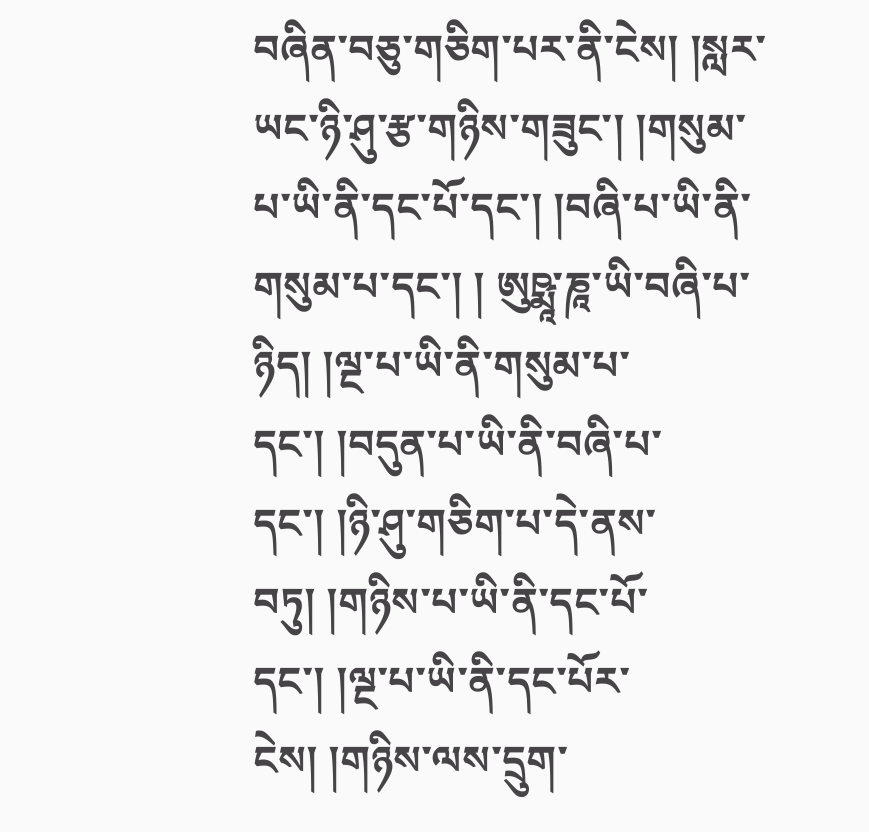བཞིན་བཅུ་གཅིག་པར་ནི་ངེས། །སླར་ཡང་ཉི་ཤུ་རྩ་གཉིས་གཟུང་། །གསུམ་པ་ཡི་ནི་དང་པོ་དང་། །བཞི་པ་ཡི་ནི་གསུམ་པ་དང་། ། ཨུཥྨཱ་ཎཱ་ཡི་བཞི་པ་ཉིད། །ལྔ་པ་ཡི་ནི་གསུམ་པ་དང་། །བདུན་པ་ཡི་ནི་བཞི་པ་དང་། །ཉི་ཤུ་གཅིག་པ་དེ་ནས་བཏུ། །གཉིས་པ་ཡི་ནི་དང་པོ་དང་། །ལྔ་པ་ཡི་ནི་དང་པོར་ངེས། །གཉིས་ལས་དྲུག་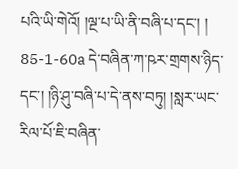པའི་ཡི་གེའོ། །ལྔ་པ་ཡི་ནི་བཞི་པ་དང་། ། 85-1-60a དེ་བཞིན་ཀ་ཥར་གྲགས་ཉིད་དང་། །ཉི་ཤུ་བཞི་པ་དེ་ནས་བཏུ། །སླར་ཡང་རིལ་པོ་ཇི་བཞིན་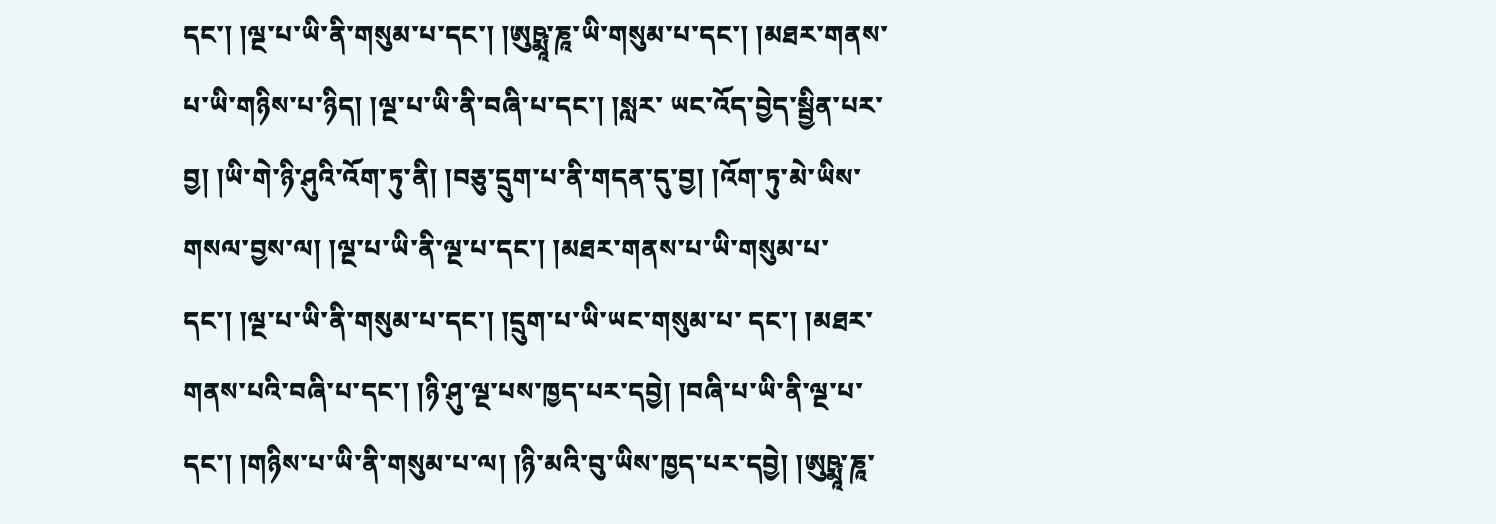དང་། །ལྔ་པ་ཡི་ནི་གསུམ་པ་དང་། །ཨུཥྨཱ་ཎཱ་ཡི་གསུམ་པ་དང་། །མཐར་གནས་པ་ཡི་གཉིས་པ་ཉིད། །ལྔ་པ་ཡི་ནི་བཞི་པ་དང་། །སླར་ ཡང་འོད་བྱེད་སྦྱིན་པར་བྱ། །ཡི་གེ་ཉི་ཤུའི་འོག་ཏུ་ནི། །བཅུ་དྲུག་པ་ནི་གདན་དུ་བྱ། །འོག་ཏུ་མེ་ཡིས་གསལ་བྱས་ལ། །ལྔ་པ་ཡི་ནི་ལྔ་པ་དང་། །མཐར་གནས་པ་ཡི་གསུམ་པ་དང་། །ལྔ་པ་ཡི་ནི་གསུམ་པ་དང་། །དྲུག་པ་ཡི་ཡང་གསུམ་པ་ དང་། །མཐར་གནས་པའི་བཞི་པ་དང་། །ཉི་ཤུ་ལྔ་པས་ཁྱད་པར་དབྱེ། །བཞི་པ་ཡི་ནི་ལྔ་པ་དང་། །གཉིས་པ་ཡི་ནི་གསུམ་པ་ལ། །ཉི་མའི་བུ་ཡིས་ཁྱད་པར་དབྱེ། །ཨུཥྨཱ་ཎཱ་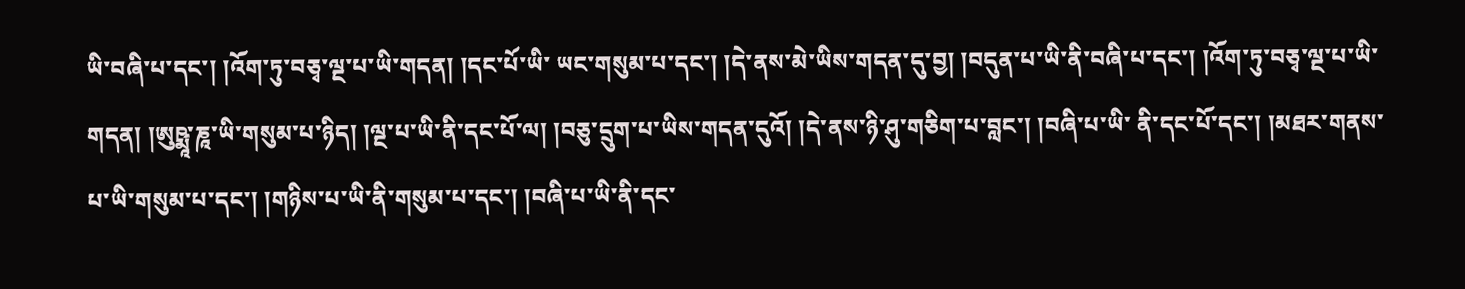ཡི་བཞི་པ་དང་། །འོག་ཏུ་བཅྭ་ལྔ་པ་ཡི་གདན། །དང་པོ་ཡི་ ཡང་གསུམ་པ་དང་། །དེ་ནས་མེ་ཡིས་གདན་དུ་བྱ། །བདུན་པ་ཡི་ནི་བཞི་པ་དང་། །འོག་ཏུ་བཅྭ་ལྔ་པ་ཡི་གདན། །ཨུཥྨཱ་ཎཱ་ཡི་གསུམ་པ་ཉིད། །ལྔ་པ་ཡི་ནི་དང་པོ་ལ། །བཅུ་དྲུག་པ་ཡིས་གདན་དུའོ། །དེ་ནས་ཉི་ཤུ་གཅིག་པ་བླང་། །བཞི་པ་ཡི་ ནི་དང་པོ་དང་། །མཐར་གནས་པ་ཡི་གསུམ་པ་དང་། །གཉིས་པ་ཡི་ནི་གསུམ་པ་དང་། །བཞི་པ་ཡི་ནི་དང་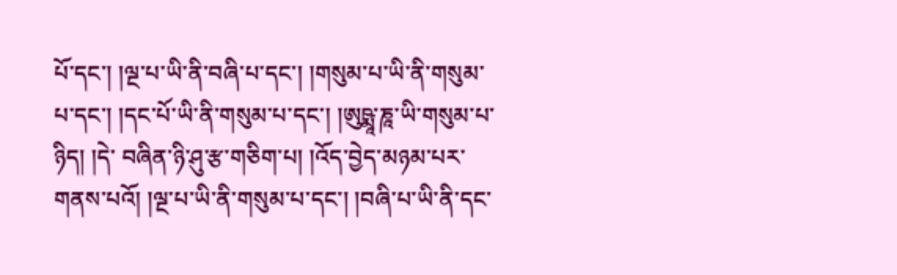པོ་དང་། །ལྔ་པ་ཡི་ནི་བཞི་པ་དང་། །གསུམ་པ་ཡི་ནི་གསུམ་པ་དང་། །དང་པོ་ཡི་ནི་གསུམ་པ་དང་། །ཨུཥྨཱ་ཎཱ་ཡི་གསུམ་པ་ཉིད། །དེ་ བཞིན་ཉི་ཤུ་རྩ་གཅིག་པ། །འོད་བྱེད་མཉམ་པར་གནས་པའོ། །ལྔ་པ་ཡི་ནི་གསུམ་པ་དང་། །བཞི་པ་ཡི་ནི་དང་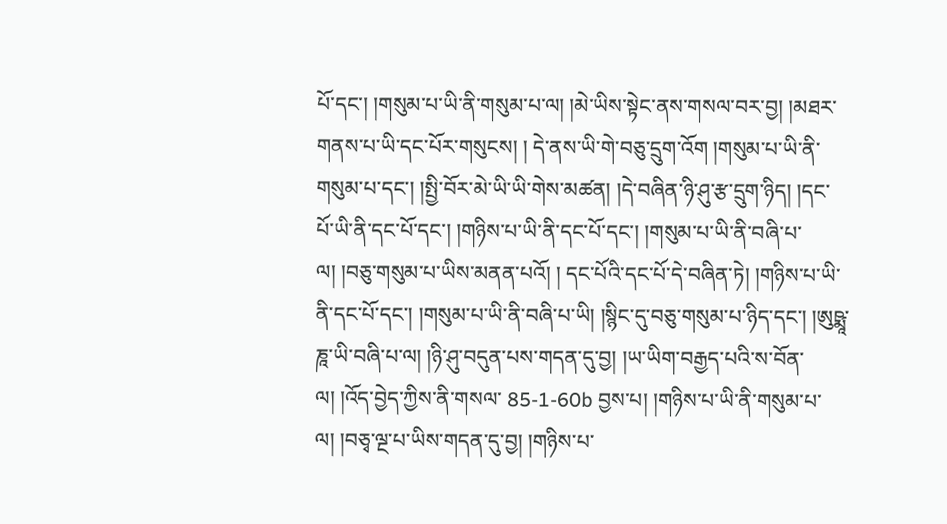པོ་དང་། །གསུམ་པ་ཡི་ནི་གསུམ་པ་ལ། །མེ་ཡིས་སྟེང་ནས་གསལ་བར་བྱ། །མཐར་གནས་པ་ཡི་དང་པོར་གསུངས། ། དེ་ནས་ཡི་གེ་བཅུ་དྲུག་འོག །གསུམ་པ་ཡི་ནི་གསུམ་པ་དང་། །སྤྱི་བོར་མེ་ཡི་ཡི་གེས་མཚན། །དེ་བཞིན་ཉི་ཤུ་རྩ་དྲུག་ཉིད། །དང་པོ་ཡི་ནི་དང་པོ་དང་། །གཉིས་པ་ཡི་ནི་དང་པོ་དང་། །གསུམ་པ་ཡི་ནི་བཞི་པ་ལ། །བཅུ་གསུམ་པ་ཡིས་མནན་པའོ། ། དང་པོའི་དང་པོ་དེ་བཞིན་ཏེ། །གཉིས་པ་ཡི་ནི་དང་པོ་དང་། །གསུམ་པ་ཡི་ནི་བཞི་པ་ཡི། །སྙིང་དུ་བཅུ་གསུམ་པ་ཉིད་དང་། །ཨུཥྨཱ་ཎཱ་ཡི་བཞི་པ་ལ། །ཉི་ཤུ་བདུན་པས་གདན་དུ་བྱ། །ཡ་ཡིག་བརྒྱད་པའི་ས་བོན་ལ། །འོད་བྱེད་ཀྱིས་ནི་གསལ་ 85-1-60b བྱས་པ། །གཉིས་པ་ཡི་ནི་གསུམ་པ་ལ། །བཅྭ་ལྔ་པ་ཡིས་གདན་དུ་བྱ། །གཉིས་པ་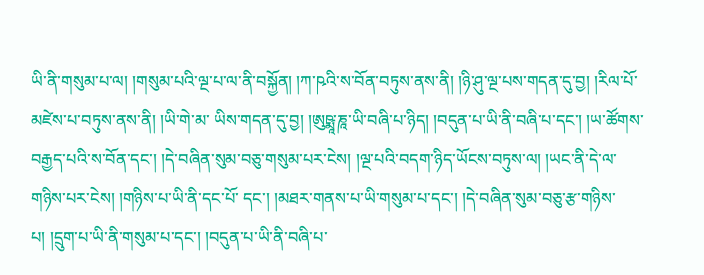ཡི་ནི་གསུམ་པ་ལ། །གསུམ་པའི་ལྔ་པ་ལ་ནི་བསྐྱོན། །ཀ་ཥའི་ས་བོན་བཏུས་ནས་ནི། །ཉི་ཤུ་ལྔ་པས་གདན་དུ་བྱ། །རིལ་པོ་མཛེས་པ་བཏུས་ནས་ནི། །ཡི་གེ་མ་ ཡིས་གདན་དུ་བྱ། །ཨུཥྨཱ་ཎཱ་ཡི་བཞི་པ་ཉིད། །བདུན་པ་ཡི་ནི་བཞི་པ་དང་། །ཡ་ཚོགས་བརྒྱད་པའི་ས་བོན་དང་། །དེ་བཞིན་སུམ་བཅུ་གསུམ་པར་ངེས། །ལྔ་པའི་བདག་ཉིད་ཡོངས་བཏུས་ལ། །ཡང་ནི་དེ་ལ་གཉིས་པར་ངེས། །གཉིས་པ་ཡི་ནི་དང་པོ་ དང་། །མཐར་གནས་པ་ཡི་གསུམ་པ་དང་། །དེ་བཞིན་སུམ་བཅུ་རྩ་གཉིས་པ། །དྲུག་པ་ཡི་ནི་གསུམ་པ་དང་། །བདུན་པ་ཡི་ནི་བཞི་པ་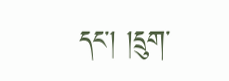དང་། །དྲུག་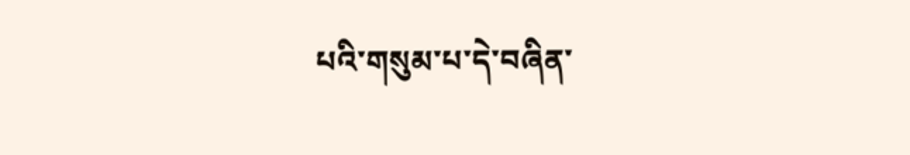པའི་གསུམ་པ་དེ་བཞིན་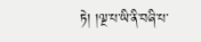ཏེ། །ལྔ་པ་ཡི་ནི་བཞི་པ་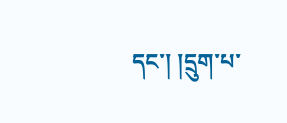དང་། །དྲུག་པ་